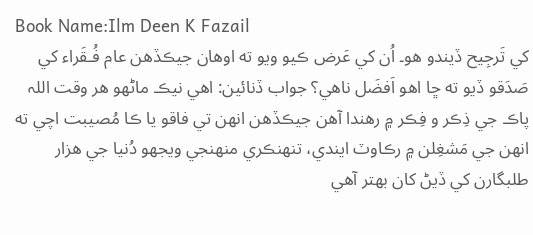Book Name:Ilm Deen K Fazail
کي تَرجِيح ڏيندو هو۔ اُن کي عَرض ڪيو ويو ته اوهان جيڪڏهن عام فُـقَراء کي صَدَقو ڏيو ته ڇا اهو اَفضَل ناهي؟ جواب ڏنائين: اهي نيڪ ماڻهو هر وقت اللہ پاڪ جي ذِڪر و فِڪر ۾ رهندا آهن جيڪڏهن انهن تي فاقو يا ڪا مُصيبت اچي ته انهن جي مَشغِلن ۾ رڪاوٽ ايندي، تنهنڪري منهنجي ويجھو دُنيا جي هزار طلبگارن کي ڏيڻ کان بهتر آهي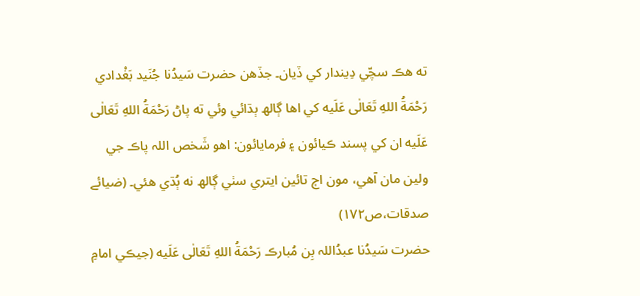ته هڪ سچّي دِيندار کي ڏيان۔ جڏهن حضرت سَيدُنا جُنَيد بَغْدادي رَحْمَةُ اللهِ تَعَالٰى عَلَيه کي اها ڳالھ ٻڌائي وئي ته پاڻ رَحْمَةُ اللهِ تَعَالٰى عَلَيه ان کي پسند ڪيائون ۽ فرمايائون: اهو شَخص اللہ پاڪ جي ولين مان آهي، مون اڄ تائين ايتري سٺي ڳالھ نه ٻُڌي هئي۔ (ضيائے صدقات،ص۱۷۲)
حضرت سَيدُنا عبدُاللہ بِن مُبارڪ رَحْمَةُ اللهِ تَعَالٰى عَلَيه (جيڪي امامِ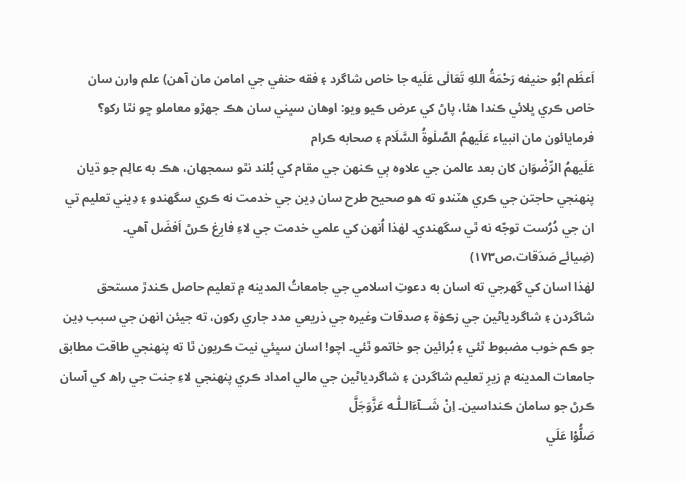اَعظَم ابُو حنيفه رَحْمَةُ اللهِ تَعَالٰى عَلَيه جا خاص شاگرد ۽ فقه حنفي جي امامن مان آهن) علم وارن سان خاص ڪري ڀلائي ڪندا هئا، پاڻ کي عرض ڪيو ويو: اوهان سڀني سان هڪ جھڙو معاملو ڇو نٿا رکو؟ فرمايائون مان انبياء عَلَيهمُ الصَّلٰوۃُ السَّلَام ۽ صحابه ڪرام
عَلَيهمُ الرِّضْوَان کان بعد عالمن جي علاوه ٻي ڪنهن جي مقام کي بُلند نٿو سمجھان، هڪ به عالِم جو ڌيان پنهنجي حاجتن جي ڪري هٽندو ته هو صحيح طرح سان دِين جي خدمت نه ڪري سگھندو ۽ دِيني تعليم تي ان جي دُرُست توجّه نه ٿي سگھندي۔ لهٰذا اُنهن کي علمي خدمت جي لاءِ فارِغ ڪرڻ اَفضَل آهي۔
(ضِيائے صَدَقات،ص۱۷۳)
لهٰذا اسان کي گھرجي ته اسان به دعوتِ اسلامي جي جامعاتُ المدينه ۾ تعليم حاصل ڪندڙ مستحق شاگردن ۽ شاگردياڻين جي زڪوٰۃ ۽ صدقات وغيره جي ذريعي مدد جاري رکون، ته جيئن انهن جي سبب دِين جو ڪم خوب مضبوط ٿئي ۽ بُرائين جو خاتمو ٿئي۔ اچو! اسان سڀئي نيت ڪريون ٿا ته پنهنجي طاقت مطابق جامعات المدينه ۾ زيرِ تعليم شاگردن ۽ شاگردياڻين جي مالي امداد ڪري پنهنجي لاءِ جنت جي راھ کي آسان ڪرڻ جو سامان ڪنداسين۔ اِنْ شَــآءَالـلّٰـه عَزَّوَجَلَّ
صَلُّوْا عَلَي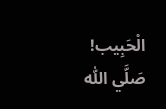الْحَبِيب! صَلَّي اللّٰه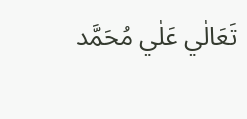تَعَالٰي عَلٰي مُحَمَّد